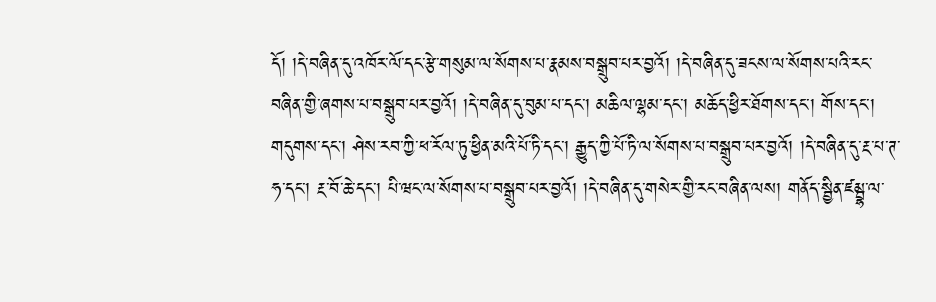དོ། །དེ་བཞིན་དུ་འཁོར་ལོ་དང་རྩེ་གསུམ་ལ་སོགས་པ་རྣམས་བསྒྲུབ་པར་བྱའོ། །དེ་བཞིན་དུ་ཟངས་ལ་སོགས་པའི་རང་བཞིན་གྱི་ཞགས་པ་བསྒྲུབ་པར་བྱའོ། །དེ་བཞིན་དུ་བུམ་པ་དང་། མཆིལ་ལྷམ་དང་། མཆོད་ཕྱིར་ཐོགས་དང་། གོས་དང་། གདུགས་དང་། ཤེས་རབ་ཀྱི་ཕ་རོལ་ཏུ་ཕྱིན་མའི་པོ་ཏི་དང་། རྒྱུད་ཀྱི་པོ་ཏི་ལ་སོགས་པ་བསྒྲུབ་པར་བྱའོ། །དེ་བཞིན་དུ་རྔ་པ་ཊ་ཧ་དང་། རྔ་བོ་ཆེ་དང་། པི་ཝང་ལ་སོགས་པ་བསྒྲུབ་པར་བྱའོ། །དེ་བཞིན་དུ་གསེར་གྱི་རང་བཞིན་ལས། གནོད་སྦྱིན་ཛམྦྷ་ལ་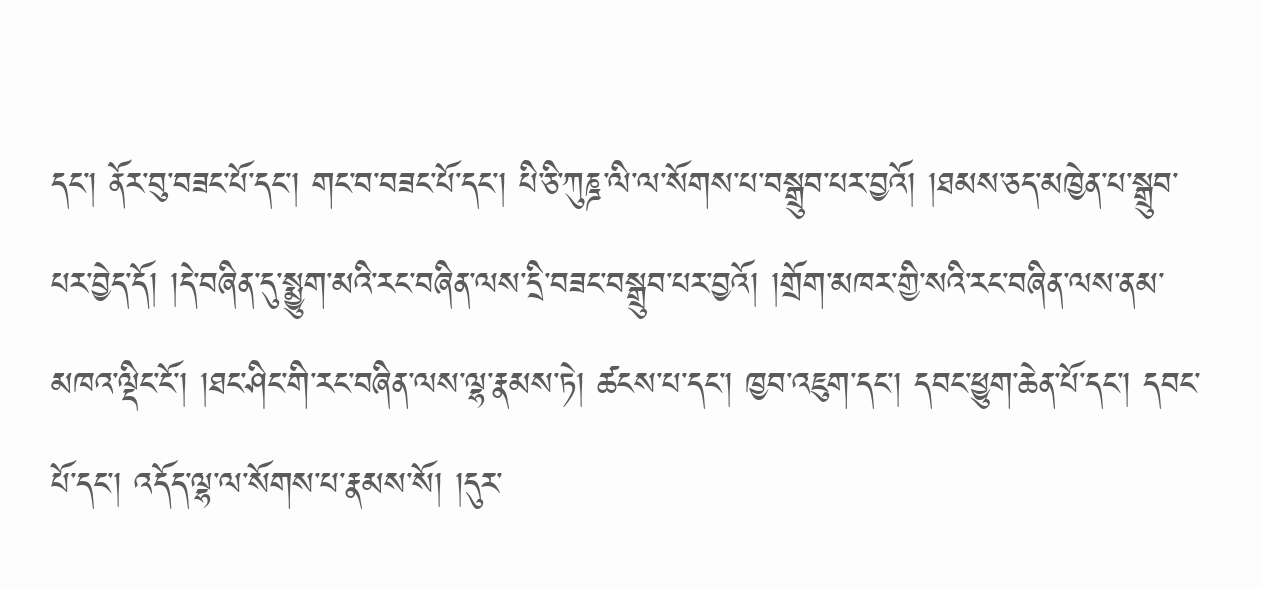དང་། ནོར་བུ་བཟང་པོ་དང་། གང་བ་བཟང་པོ་དང་། པི་ཅི་ཀུཎྜ་ལི་ལ་སོགས་པ་བསྒྲུབ་པར་བྱའོ། །ཐམས་ཅད་མཁྱེན་པ་སྒྲུབ་པར་བྱེད་དོ། །དེ་བཞིན་དུ་སྨྱུག་མའི་རང་བཞིན་ལས་དྲི་བཟང་བསྒྲུབ་པར་བྱའོ། །གྲོག་མཁར་གྱི་སའི་རང་བཞིན་ལས་ནམ་མཁའ་ལྡིང་ངོ་། །ཐང་ཤིང་གི་རང་བཞིན་ལས་ལྷ་རྣམས་ཏེ། ཚངས་པ་དང་། ཁྱབ་འཇུག་དང་། དབང་ཕྱུག་ཆེན་པོ་དང་། དབང་པོ་དང་། འདོད་ལྷ་ལ་སོགས་པ་རྣམས་སོ། །དུར་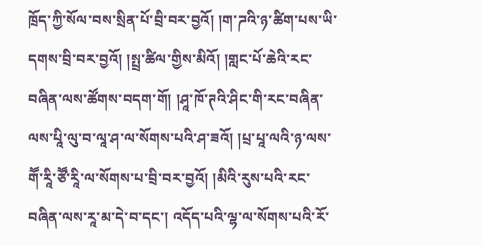ཁྲོད་ཀྱི་སོལ་བས་སྲིན་པོ་བྲི་བར་བྱའོ། །ག་ཌའི་ཉ་ཚིག་པས་ཡི་དགས་བྲི་བར་བྱའོ། །སྤྲ་ཚིལ་གྱིས་མིའོ། །གླང་པོ་ཆེའི་རང་བཞིན་ལས་ཚོགས་བདག་གོ། །ཤཱ་ཁོ་ཊའི་ཤིང་གི་རང་བཞིན་ལས་པཱི་ལུ་བ་ལཱ་ཤ་ལ་སོགས་པའི་ཤ་ཟའོ། །པྲ་པཱ་ལའི་ཉ་ལས་གཽ་རཱི་ཙཽ་རཱི་ལ་སོགས་པ་བྲི་བར་བྱའོ། །མིའི་རུས་པའི་རང་བཞིན་ལས་རཱ་མ་དེ་བ་དང་། འདོད་པའི་ལྷ་ལ་སོགས་པའི་རོ་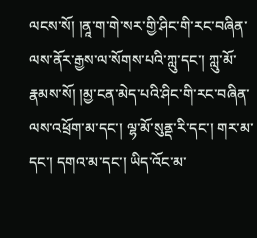ལངས་སོ། །ནཱ་ག་གེ་སར་གྱི་ཤིང་གི་རང་བཞིན་ལས་ནོར་རྒྱས་ལ་སོགས་པའི་ཀླུ་དང་། ཀླུ་མོ་རྣམས་སོ། །མྱ་ངན་མེད་པའི་ཤིང་གི་རང་བཞིན་ལས་འཕྲོག་མ་དང་། ལྷ་མོ་སུནྡ་རི་དང་། གར་མ་དང་། དགའ་མ་དང་། ཡིད་འོང་མ་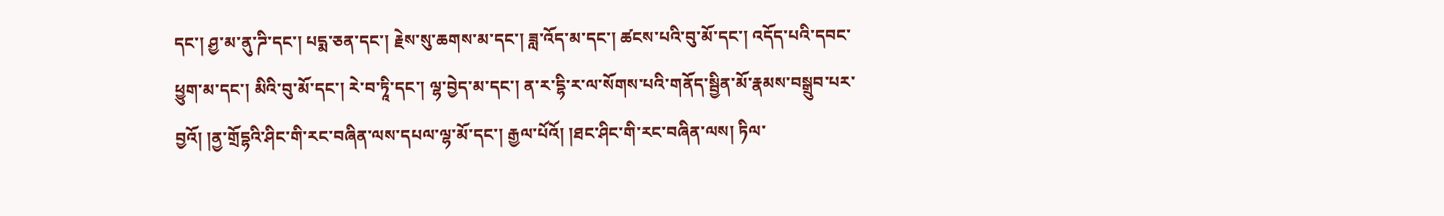དང་། ཤྱ་མ་ནུ་ཌི་དང་། པདྨ་ཅན་དང་། རྗེས་སུ་ཆགས་མ་དང་། ཟླ་འོད་མ་དང་། ཚངས་པའི་བུ་མོ་དང་། འདོད་པའི་དབང་ཕྱུག་མ་དང་། མིའི་བུ་མོ་དང་། རེ་བ་ཏཱི་དང་། ལྷ་བྱེད་མ་དང་། ན་ར་དྷི་ར་ལ་སོགས་པའི་གནོད་སྦྱིན་མོ་རྣམས་བསྒྲུབ་པར་བྱའོ། །ནྱ་གྲོདྷའི་ཤིང་གི་རང་བཞིན་ལས་དཔལ་ལྷ་མོ་དང་། རྒྱལ་པོའོ། །ཐང་ཤིང་གི་རང་བཞིན་ལས། ཏིལ་